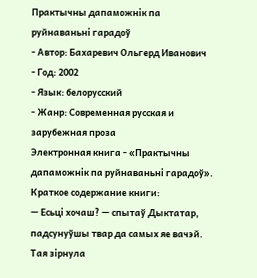Практычны дапаможнік па руйнаваньні гарадоў
- Автор: Бахаревич Ольгерд Иванович
- Год: 2002
- Язык: белорусский
- Жанр: Современная русская и зарубежная проза
Электронная книга - «Практычны дапаможнік па руйнаваньні гарадоў». Краткое содержание книги:
— Есьці хочаш? — спытаў Дыктатар, падсунуўшы твар да самых яе вачэй.
Тая зірнула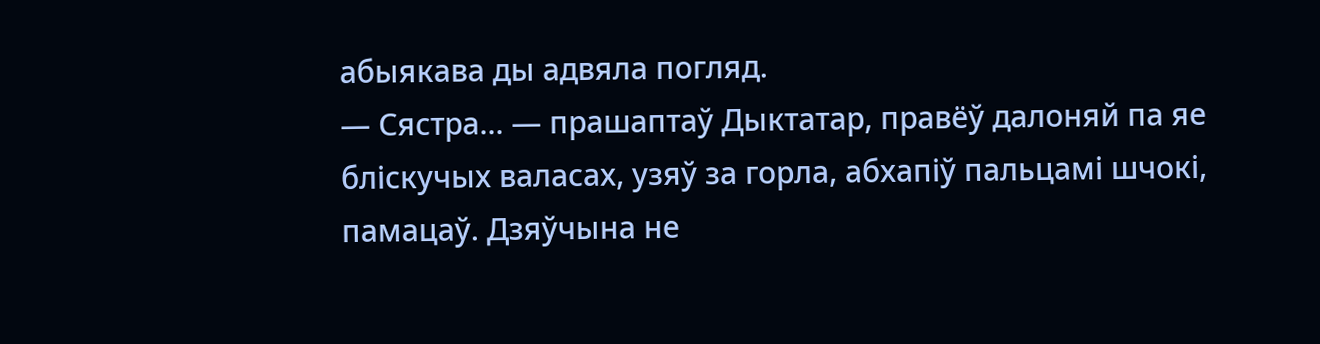абыякава ды адвяла погляд.
— Сястра... — прашаптаў Дыктатар, правёў далоняй па яе бліскучых валасах, узяў за горла, абхапіў пальцамі шчокі, памацаў. Дзяўчына не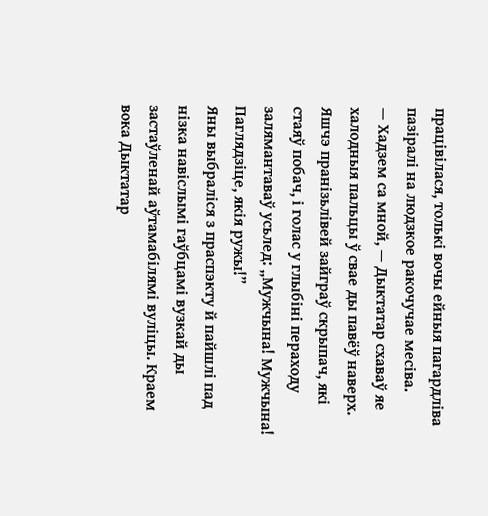працівілася, толькі вочы ейныя пагардліва пазіралі на людзкое ракочучае месіва.
— Хадзем са мной, — Дыктатар схаваў яе халодныя пальцы ў свае ды павёў наверх. Яшчэ пранізьлівей зайграў скрыпач, які стаяў побач, і голас у глыбіні пераходу залямантаваў усьлед: „Мужчына! Мужчына! Паглядзіце, якія ружы!”
Яны выбраліся з праспэкту й пайшлі пад нізка навіслымі гаўбцамі вузкай ды застаўленай аўтамабілямі вуліцы. Краем вока Дыктатар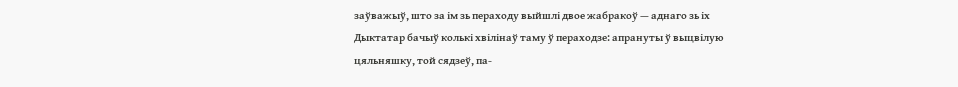заўважыў, што за ім зь пераходу выйшлі двое жабракоў — аднаго зь іх Дыктатар бачыў колькі хвілінаў таму ў пераходзе: апрануты ў выцвілую цяльняшку, той сядзеў, па-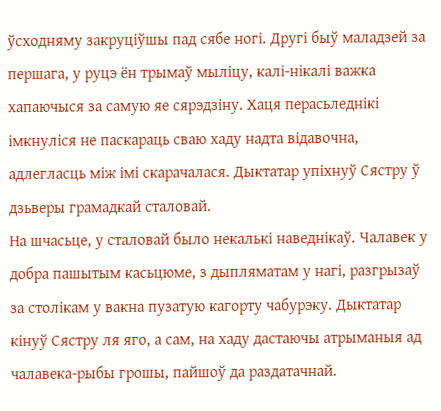ўсходняму закруціўшы пад сябе ногі. Другі быў маладзей за першага, у руцэ ён трымаў мыліцу, калі-нікалі важка хапаючыся за самую яе сярэдзіну. Хаця перасьледнікі імкнуліся не паскараць сваю хаду надта відавочна, адлегласць між імі скарачалася. Дыктатар упіхнуў Сястру ў дзьверы грамадкай сталовай.
На шчасьце, у сталовай было некалькі наведнікаў. Чалавек у добра пашытым касьцюме, з дыпляматам у нагі, разгрызаў за столікам у вакна пузатую кагорту чабурэку. Дыктатар кінуў Сястру ля яго, а сам, на хаду дастаючы атрыманыя ад чалавека-рыбы грошы, пайшоў да раздатачнай.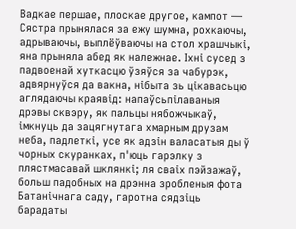Вадкае першае, плоскае другое, кампот — Сястра прынялася за ежу шумна, рохкаючы, адрываючы, выплёўваючы на стол храшчыкі, яна прыняла абед як належнае. Іхні сусед з падвоенай хуткасцю ўзяўся за чабурэк, адвярнуўся да вакна, нібыта зь цікавасьцю аглядаючы краявід: напаўсьпілаваныя дрэвы сквэру, як пальцы нябожчыкаў, імкнуць да зацягнутага хмарным друзам неба, падлеткі, усе як адзін валасатыя ды ў чорных скуранках, п'юць гарэлку з плястмасавай шклянкі; ля сваіх пэйзажаў, больш падобных на дрэнна зробленыя фота Батанічнага саду, гаротна сядзіць барадаты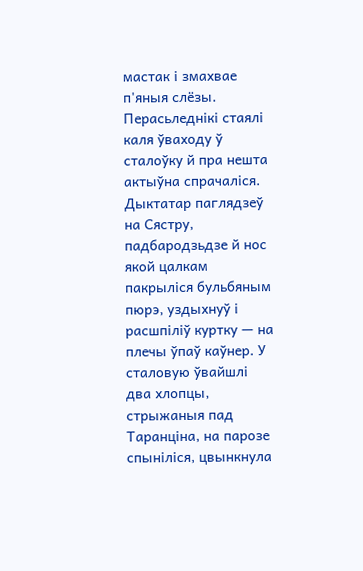мастак і змахвае п'яныя слёзы. Перасьледнікі стаялі каля ўваходу ў сталоўку й пра нешта актыўна спрачаліся. Дыктатар паглядзеў на Сястру, падбародзьдзе й нос якой цалкам пакрыліся бульбяным пюрэ, уздыхнуў і расшпіліў куртку — на плечы ўпаў каўнер. У сталовую ўвайшлі два хлопцы, стрыжаныя пад Таранціна, на парозе спыніліся, цвынкнула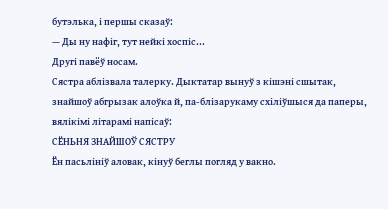бутэлька, і першы сказаў:
— Ды ну нафіг, тут нейкі хоспіс...
Другі павёў носам.
Сястра аблізвала талерку. Дыктатар вынуў з кішэні сшытак, знайшоў абгрызак алоўка й, па-блізарукаму схіліўшыся да паперы, вялікімі літарамі напісаў:
СЁНЬНЯ ЗНАЙШОЎ СЯСТРУ
Ён пасьлініў аловак, кінуў беглы погляд у вакно.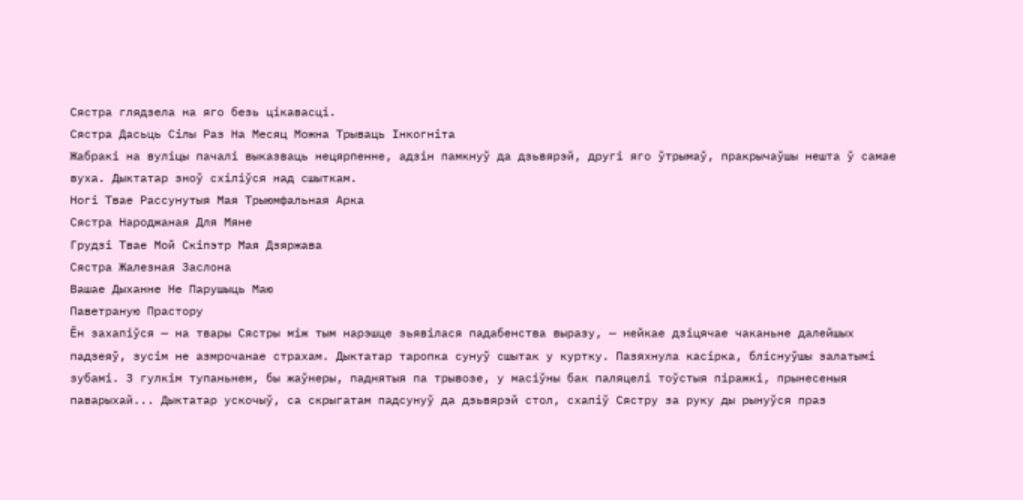Сястра глядзела на яго безь цікавасці.
Сястра Дасьць Сілы Раз На Месяц Можна Трываць Інкогніта
Жабракі на вуліцы пачалі выказваць нецярпенне, адзін памкнуў да дзьвярэй, другі яго ўтрымаў, пракрычаўшы нешта ў самае вуха. Дыктатар зноў схіліўся над сшыткам.
Ногі Твае Рассунутыя Мая Трыюмфальная Арка
Сястра Народжаная Для Мяне
Грудзі Твае Мой Скіпэтр Мая Дзяржава
Сястра Жалезная Заслона
Вашае Дыханне Не Парушыць Маю
Паветраную Прастору
Ён захапіўся — на твары Сястры між тым нарэшце зьявілася падабенства выразу, — нейкае дзіцячае чаканьне далейшых падзеяў, зусім не азмрочанае страхам. Дыктатар таропка сунуў сшытак у куртку. Пазяхнула касірка, бліснуўшы залатымі зубамі. З гулкім тупаньнем, бы жаўнеры, паднятыя па трывозе, у масіўны бак паляцелі тоўстыя піражкі, прынесеныя паварыхай... Дыктатар ускочыў, са скрыгатам падсунуў да дзьвярэй стол, схапіў Сястру за руку ды рынуўся праз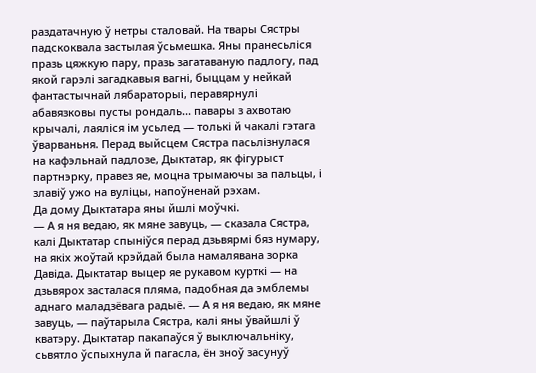раздатачную ў нетры сталовай. На твары Сястры падскоквала застылая ўсьмешка. Яны пранесьліся празь цяжкую пару, празь загатаваную падлогу, пад якой гарэлі загадкавыя вагні, быццам у нейкай фантастычнай лябараторыі, перавярнулі абавязковы пусты рондаль... павары з ахвотаю крычалі, лаяліся ім усьлед — толькі й чакалі гэтага ўварваньня. Перад выйсцем Сястра пасьлізнулася на кафэльнай падлозе, Дыктатар, як фігурыст партнэрку, правез яе, моцна трымаючы за пальцы, і злавіў ужо на вуліцы, напоўненай рэхам.
Да дому Дыктатара яны йшлі моўчкі.
— А я ня ведаю, як мяне завуць, — сказала Сястра, калі Дыктатар спыніўся перад дзьвярмі бяз нумару, на якіх жоўтай крэйдай была намалявана зорка Давіда. Дыктатар выцер яе рукавом курткі — на дзьвярох засталася пляма, падобная да эмблемы аднаго маладзёвага радыё. — А я ня ведаю, як мяне завуць, — паўтарыла Сястра, калі яны ўвайшлі ў кватэру. Дыктатар пакапаўся ў выключальніку, сьвятло ўспыхнула й пагасла, ён зноў засунуў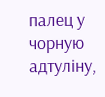палец у чорную адтуліну,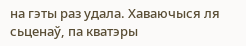на гэты раз удала. Хаваючыся ля сьценаў, па кватэры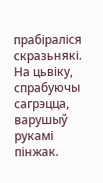прабіраліся скразьнякі. На цьвіку, спрабуючы сагрэцца, варушыў рукамі пінжак.